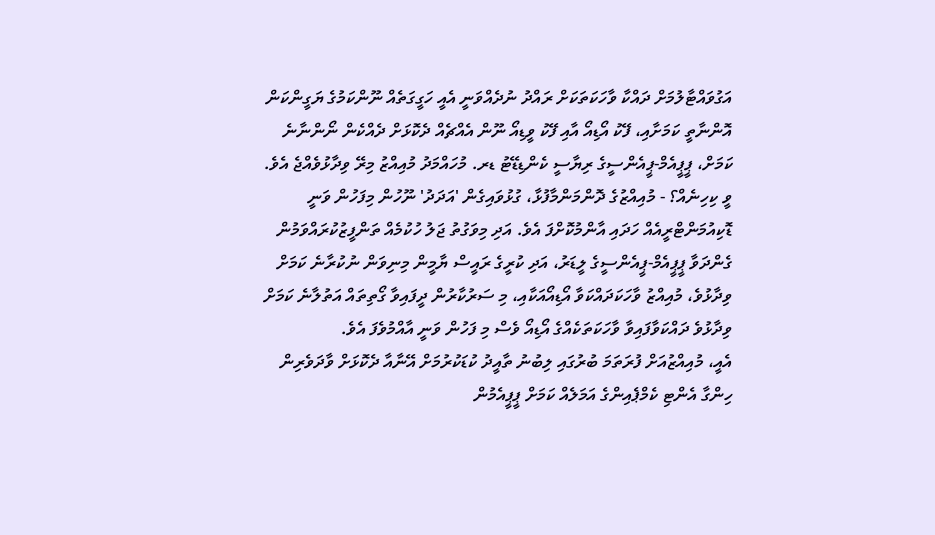އަގުވައްޓާލުމަށް ދައްކާ ވާހަކަތަކަށް ރައްދު ނުދެއްވަނީ އެއީ ހަގީގަތެއް ނޫންކަމުގެ ޔަގީންކަން އޮންނާތީ ކަމަށާއި، ފޭކު އޯޑިއޯ އާއި ފޭކު ވީޑިއޯ ނޫން އެއްޗެއް ދެކޮޅަށް ދެއްކެން ނޯންނާނެ ކަމަށް، ޕީޕީއެމް-ޕީއެންސީގެ ރިޔާސީ ކެންޑިޑޭޓު ޑރ. މުހައްމަދު މުއިއްޒު މިރޭ ވިދާޅުވެއްޖެ އެވެ.
ވީ ކިހިނެއް؟ - މުއިއްޒުގެ ދޮންމަންމާފުޅާ، ގުޅުވައިގެން 'އަދަދު' ނޫހުން މިފަހުން ވަނީ ޑޮކިއުމަންޓްރީއެއް ހަދައި އާންމުކޮށްފަ އެވެ. އަދި މިވަގުތު ޖަލު ހުކުމެއް ތަންފީޒުކުރައްވަމުން ގެންދަވާ ޕީޕީއެމް-ޕީއެންސީގެ ލީޑަރު، އަދި ކުރީގެ ރައީސް ޔާމީން މިނިވަން ނުކުރާނެ ކަމަށް ވިދާޅުވެ، މުއިއްޒު ވާހަކަދައްކަވާ އޯޑިއޯއަކާއި، މި ސަރުކާރުން ދީފައިވާ ގޯތިތައް އަތުލާނެ ކަމަށް ވިދާޅުވެ ދައްކަވާފައިވާ ވާހަކަތަކެއްގެ އޯޑިއޯ ވެސް މި ފަހުން ވަނީ އާއްމުވެފަ އެވެ.
އެއީ، މުއިއްޒުއަށް ފުރަތަމަ ބުރުގައި ލިބުނު ތާއީދު ކުޑަކުރުމަށް އޭނާއާ ދެކޮޅަށް ވާދަވެރިން ހިންގާ އެންޓި ކެމްޕެއިންގެ އަމަލެއް ކަމަށް ޕީޕީއެމުން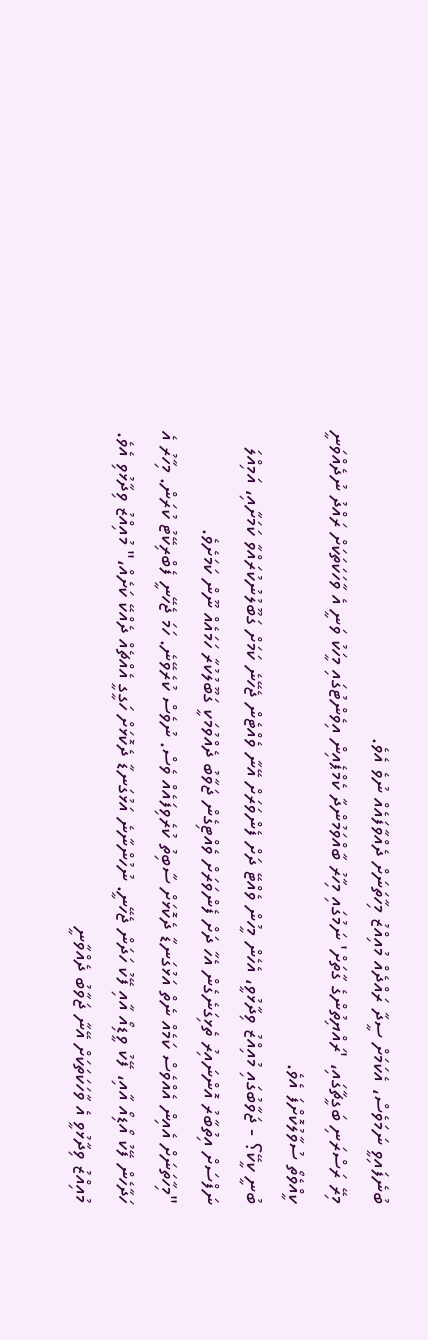ބުނެފައިވީ ނަމަވެސް، އެކަމަށް ސީދާ ރައްދެއް މުއިއްޒު މިހާތަނަށް ދެއްވާފައެއް ނުވެ އެވެ.
މިރޭ ރަސްރަނި ބަގީޗާގައި، 'ރައްޔިތުންގެ ގާތަށް' ނަމުގައި މިހާރު ބާއްވަމުންދާ ކެމްޕެއިން އިވެންޓުގައި މީހަކު ވަނީ އެ ވާހަކަތަކަށް ރައްދު ނުދެއްވަނީ ކީއްވެތޯ ސުވާލުކޮށްފަ އެވެ.
ބުނީ ކީކޭ؟ - ޖަވާބުގައި މުއިއްޒު ވިދާޅުވީ، އެހެން މީހުން ވެއްޓޭ ދަށް ފެންވަރަށް އޭނާ ވެއްޓެން ޖެހޭނެ ކަމަށް ގަބޫލުނުކުރައްވާ ކަމަށާއި، އަމިއްލަ ނަފްސަށް އިތުބާރު އޮންނައިރު ތެޅިގަނެގެން އެހާ ދަށް ފެންވަރަށް ވެއްޓިގެން ޖަވާބު ދެއްވުމަކީ ގަބޫލުކުރާ ހަމައެއް ނޫން ކަމަށެވެ.
"މިހާތަނަށް އެއިން އެއްވެސް ކަމެއް ނެތް އަޅުގަނޑާ ދެކޮޅަށް ސާބިތު ކުރެވިފައެއް ވެސް. ނުވެސް ކުރެވޭނެ. ހަމަ ޖެހޭނީ ފެބްރިކޭޓު ކުރަން. މިހާރު އެ ހަދާހެން ފޭކު އޯޑިއޯ އާއި، ފޭކު ވީޑިއޯ އާއި ފޭކު ހަދަން ޖެހޭނީ. ނުހުންނާނެ އަޅުގަނޑާ ދެކޮޅަށް ހަގީގީ އެއްޗެއް ދެއްކޭ ކަށެއް،" މުއިއްޒު ވިދާޅުވި އެވެ.
މުއިއްޒު ވިދާޅުވީ އެ ވާހަކަތަކަށް އޭނާ ޖަވާބު ދެއްވާނީ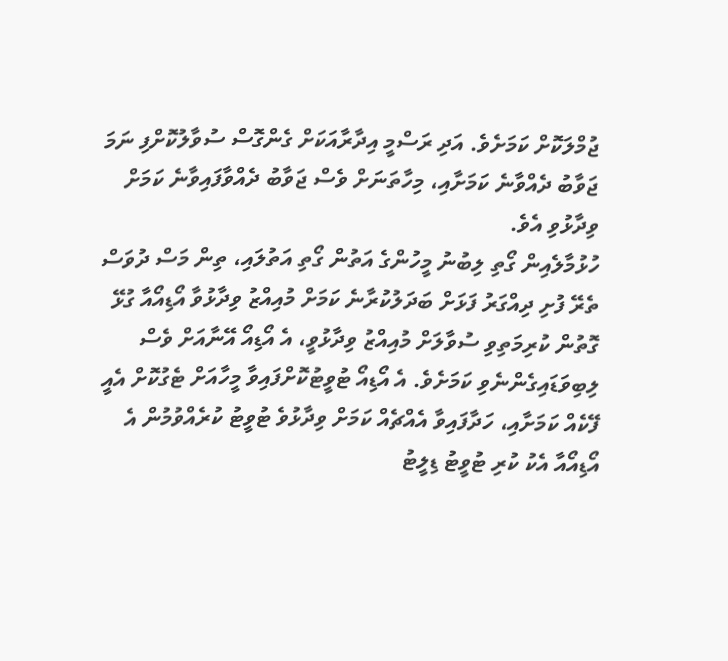ޖުމްލަކޮށް ކަމަށެވެ. އަދި ރަސްމީ އިދާރާއަކަށް ގެންގޮސް ސުވާލުކޮށްފި ނަމަ ޖަވާބު ދެއްވާނެ ކަމަށާއި، މިހާތަނަށް ވެސް ޖަވާބު ދެއްވާފައިވާނެ ކަމަށް ވިދާޅުވި އެވެ.
ހުޅުމާލެއިން ގޯތި ލިބުނު މީހުންގެ އަތުން ގޯތި އަތުލައި، ތިން މަސް ދުވަސް ތެރޭ ފުށި ދިއްގަރު ފަޅަށް ބަދަލުކުރާނެ ކަމަށް މުއިއްޒު ވިދާޅުވާ އޯޑިއޯއާ ގުޅޭ ގޮތުން ކުރިމަތިވި ސުވާލަށް މުއިއްޒު ވިދާޅުވީ، އެ އޯޑިއޯ އޭނާއަށް ވެސް ލިބިވަޑައިގެންނެވި ކަމަށެވެ. އެ އޯޑިއޯ ޓުވީޓުކޮށްފައިވާ މީހާއަށް ޓެގުކޮށް އެއީ ފޭކެއް ކަމަށާއި، ހަދާފައިވާ އެއްޗެއް ކަމަށް ވިދާޅުވެ ޓުވީޓު ކުރެއްވުމުން އެ އޯޑިއޯއާ އެކު ކުރި ޓުވީޓު ޑިލީޓު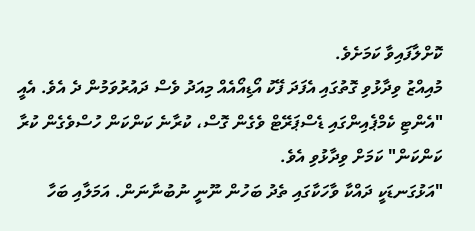ކޮށްލާފައިވާ ކަމަށެވެ.
މުއިއްޒު ވިދާޅުވި ގޮތުގައި އެފަދަ ފޭކު އޯޑިއޯއެއް މިއަދު ވެސް ދައުރުވަމުން ދެ އެވެ. އެއީ "އެންޓި ކެމްޕެއިންގައި ޑެސްޕަރޭޓް ވެގެން ގޮސް، ކުރާނެ ކަންކަން ހުސްވެގެން ކުރާ ކަންކަން" ކަމަށް ވިދާޅުވި އެވެ.
"އަޅުގަނޑަކީ ދައްކާ ވާހަކާގައި ތެދު ބަހުން ނޫނީ ނުބުނާނަން. އަމަލާއި ބަހާ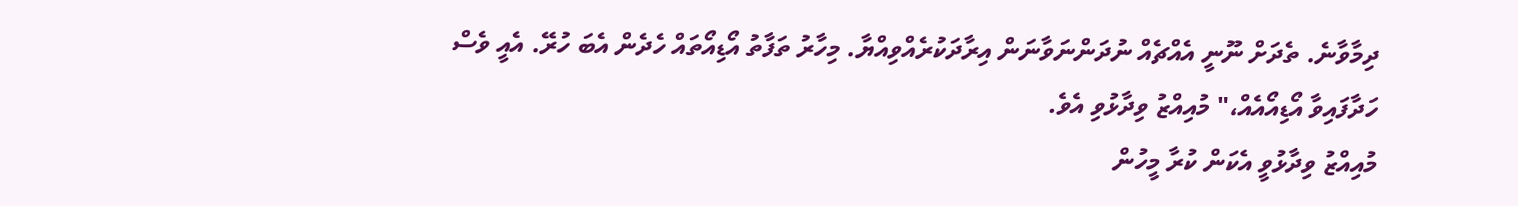ދިމާވާނެ. ތެދަށް ނޫނީ އެއްޗެއް ނުދަންނަވާނަން އިރާދަކުރެއްވިއްޔާ. މިހާރު ތަފާތު އޯޑިއޯތައް ހެދެން އެބަ ހުރޭ. އެއީ ވެސް ހަދާފައިވާ އޯޑިއޯއެއް،" މުއިއްޒު ވިދާޅުވި އެވެ.
މުއިއްޒު ވިދާޅުވީ އެކަން ކުރާ މީހުން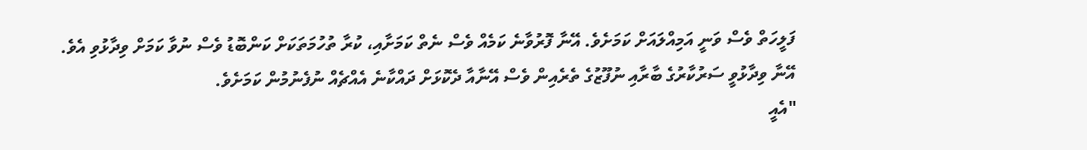ފަލީހަތް ވެސް ވަނީ އަމިއްލައަށް ކަމަށެވެ. އޭނާ ފޮރުވާނެ ކަމެއް ވެސް ނެތް ކަމަށާއި، ކުރާ ތުހުމަތަކަށް ކަންބޮޑު ވެސް ނުވާ ކަމަށް ވިދާޅުވި އެވެ.
އޭނާ ވިދާޅުވީ ސަރުކާރުގެ ބާރާއި ނުފޫޒުގެ ތެރެއިން ވެސް އޭނާއާ ދެކޮޅަށް ދައްކާނެ އެއްޗެއް ނުފެނުމުން ކަމަށެވެ.
"އެއީ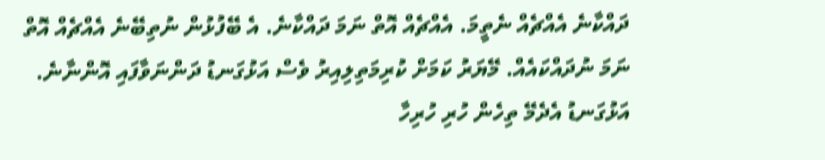ދައްކާނެ އެއްޗެއް ނެތީމަ. އެއްޗެއް އޮތް ނަމަ ދައްކާނެ. އެ ބޭފުޅުން ނުތިބޭނެ އެއްޗެއް އޮތް ނަމަ ނުދައްކައެއް. މޭޔަރު ކަމަށް ކުރިމަތިލިއިރު ވެސް އަޅުގަނޑު ދަންނަވާފައި އޮންނާނެ. އަޅުގަނޑު އެދެމޭ ތިހެން ހުރި ހުރިހާ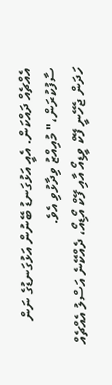އެއްޗެއް ދައްކަން. އެއީ އަޅުގަނޑު ބޭނުން އަޅުގަނޑުގެ ނަން ސާފުކުރަން،" މުއިއްޒު ވިދާޅުވި އެވެ.
ހަދަން ޖެހޭނީ ފޭކް ވީޑިއޯ އާއި ފޭކް އޯޑިއޯ، ދެއްކޭނެ އަސްލު އެއްޗެއް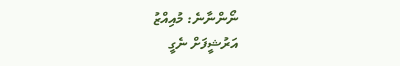ނޯންނާނެ: މުއިއްޒު
އަރުޝީފަށް ނެގީ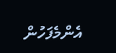އެންމެފަހުން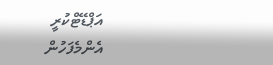އަޕްޑޭޓްކުރީ
އެންމެފަހުން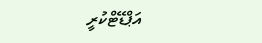އަޕްޑޭޓްކުރީ